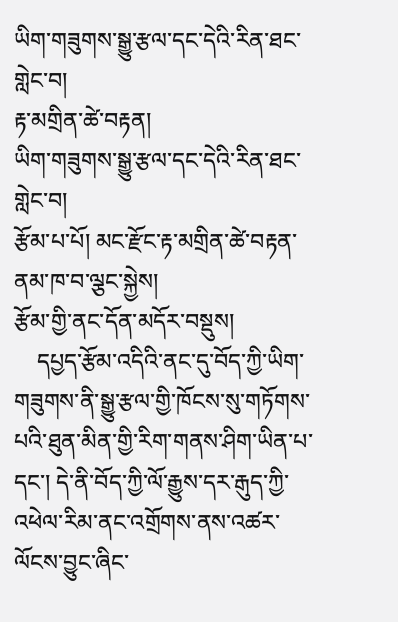ཡིག་གཟུགས་སྒྱུ་རྩལ་དང་དེའི་རིན་ཐང་གླེང་བ།
རྟ་མགྲིན་ཚེ་བརྟན།
ཡིག་གཟུགས་སྒྱུ་རྩལ་དང་དེའི་རིན་ཐང་གླེང་བ།
རྩོམ་པ་པོ། མང་རྫོང་རྟ་མགྲིན་ཚེ་བརྟན་ནམ་ཁ་བ་ལྕང་སྐྱེས།
རྩོམ་གྱི་ནང་དོན་མདོར་བསྡུས།
    དཔྱད་རྩོམ་འདིའི་ནང་དུ་བོད་ཀྱི་ཡིག་གཟུགས་ནི་སྒྱུ་རྩལ་གྱི་ཁོངས་སུ་གཏོགས་པའི་ཐུན་མིན་གྱི་རིག་གནས་ཤིག་ཡིན་པ་དང་། དེ་ནི་བོད་ཀྱི་ལོ་རྒྱུས་དར་རྒུད་ཀྱི་འཕེལ་རིམ་ནང་འགྲོགས་ནས་འཚར་ལོངས་བྱུང་ཞིང་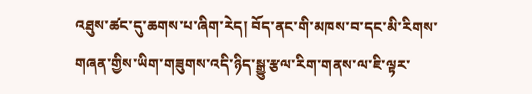འཐུས་ཚང་དུ་ཆགས་པ་ཞིག་རེད། བོད་ནང་གི་མཁས་བ་དང་མི་རིགས་གཞན་གྱིས་ཡིག་གཟུགས་འདི་ཉིད་སྒྱུ་རྩལ་རིག་གནས་ལ་ཇི་ལྟར་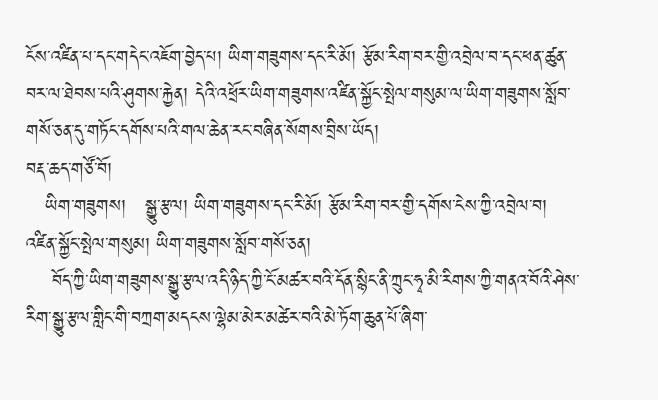ངོས་འཛིན་པ་དང་གདེང་འཇོག་བྱེད་པ། ཡིག་གཟུགས་དང་རི་མོ། རྩོམ་རིག་བར་གྱི་འབྲེལ་བ་དང་ཕན་ཚུན་བར་ལ་ཐེབས་པའི་ཤུགས་རྐྱེན། དེའི་འཕྲོར་ཡིག་གཟུགས་འཛིན་སྐྱོང་སྤེལ་གསུམ་ལ་ཡིག་གཟུགས་སློབ་གསོ་ཅན་དུ་གཏོང་དགོས་པའི་གལ་ཆེན་རང་བཞིན་སོགས་བྲིས་ཡོད།
བརྡ་ཆད་གཙོ་བོ།
   ཡིག་གཟུགས།   སྒྱུ་རྩལ། ཡིག་གཟུགས་དང་རི་མོ། རྩོམ་རིག་བར་གྱི་དགོས་ངེས་ཀྱི་འབྲེལ་བ། འཛིན་སྐྱོང་སྤེལ་གསུམ། ཡིག་གཟུགས་སློབ་གསོ་ཅན།
    བོད་ཀྱི་ཡིག་གཟུགས་སྒྱུ་རྩལ་འདི་ཉིད་ཀྱི་ངོ་མཚར་བའི་དོན་སྙིང་ནི་ཀྲུང་ཧྭ་མི་རིགས་ཀྱི་གནའ་བོའི་ཤེས་རིག་སྒྱུ་རྩལ་གླིང་གི་བཀྲག་མདངས་ལྷེམ་མེར་མཚེར་བའི་མེ་ཏོག་ཆུན་པོ་ཞིག་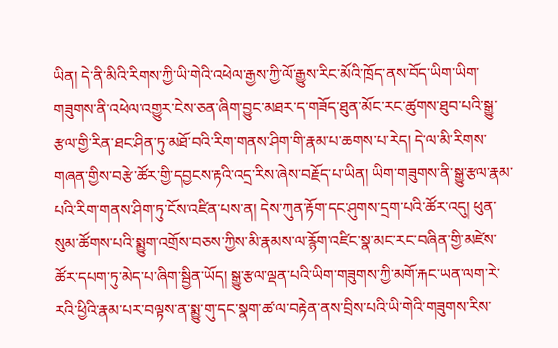ཡིན། དེ་ནི་མིའི་རིགས་ཀྱི་ཡི་གེའི་འཕེལ་རྒྱས་ཀྱི་ལོ་རྒྱུས་རིང་མོའི་ཁྲོད་ནས་བོད་ཡིག་ཡིག་གཟུགས་ནི་འཕེལ་འགྱུར་ངེས་ཅན་ཞིག་བྱུང་མཐར་ད་གཟོད་ཐུན་མོང་རང་ཚུགས་ཐུབ་པའི་སྒྱུ་རྩལ་གྱི་རིན་ཐང་ཤིན་ཏུ་མཐོ་བའི་རིག་གནས་ཤིག་གི་རྣམ་པ་ཆགས་པ་རེད། དེ་ལ་མི་རིགས་གཞན་གྱིས་བརྩེ་ཚོར་གྱི་དབྱངས་རྟའི་འདྲ་རིས་ཞེས་བརྗོད་པ་ཡིན། ཡིག་གཟུགས་ནི་སྒྱུ་རྩལ་རྣམ་པའི་རིག་གནས་ཤིག་ཏུ་ངོས་འཛིན་པས་ན། དེས་ཀུན་རྟོག་དང་ཤུགས་དྲག་པའི་ཚོར་འདུ། ཕུན་སུམ་ཚོགས་པའི་སྨྱུག་འགྲོས་བཅས་ཀྱིས་མི་རྣམས་ལ་རྙོག་འཛིང་སྣ་མང་རང་བཞིན་གྱི་མཛེས་ཚོར་དཔག་ཏུ་མེད་པ་ཞིག་སྦྱིན་ཡོད། སྒྱུ་རྩལ་ལྡན་པའི་ཡིག་གཟུགས་ཀྱི་མགོ་རྐང་ཡན་ལག་རེ་རའི་ཕྱིའི་རྣམ་པར་བལྟས་ན་སྨྱུ་གུ་དང་སྣག་ཚ་ལ་བརྟེན་ནས་བྲིས་པའི་ཡི་གེའི་གཟུགས་རིས་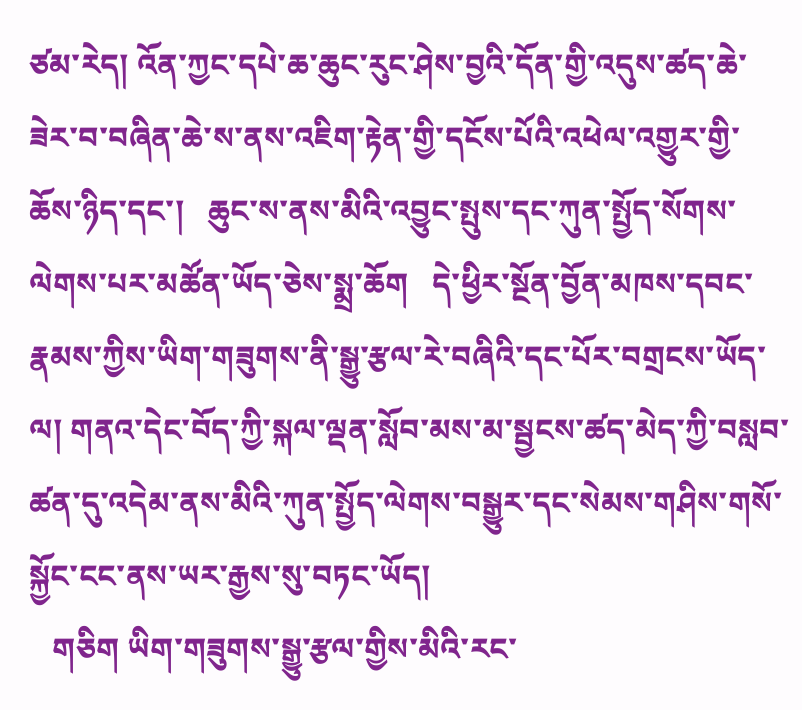ཙམ་རེད། འོན་ཀྱང་དཔེ་ཆ་ཆུང་རུང་ཤེས་བྱའི་དོན་གྱི་འདུས་ཚད་ཆེ་ཟེར་བ་བཞིན་ཆེ་ས་ནས་འཇིག་རྟེན་གྱི་དངོས་པོའི་འཕེལ་འགྱུར་གྱི་ཆོས་ཉིད་དང་།   ཆུང་ས་ནས་མིའི་འབྱུང་སྤུས་དང་ཀུན་སྤྱོད་སོགས་ལེགས་པར་མཚོན་ཡོད་ཅེས་སྨྲ་ཆོག   དེ་ཕྱིར་སྔོན་བྱོན་མཁས་དབང་རྣམས་ཀྱིས་ཡིག་གཟུགས་ནི་སྒྱུ་རྩལ་རེ་བཞིའི་དང་པོར་བགྲངས་ཡོད་ལ། གནའ་དེང་བོད་ཀྱི་སྐལ་ལྡན་སློབ་མས་མ་སྦྱངས་ཚད་མེད་ཀྱི་བསླབ་ཚན་དུ་འདེམ་ནས་མིའི་ཀུན་སྤྱོད་ལེགས་བསྒྱུར་དང་སེམས་གཤིས་གསོ་སྐྱོང་ངང་ནས་ཡར་རྒྱས་སུ་བཏང་ཡོད།
   གཅིག ཡིག་གཟུགས་སྒྱུ་རྩལ་གྱིས་མིའི་རང་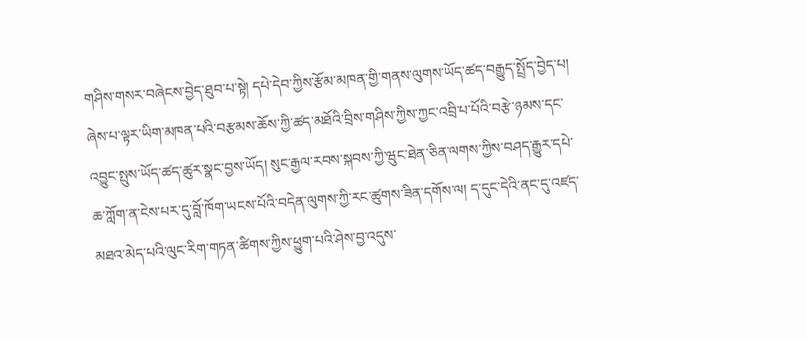གཤིས་གསར་བཞེངས་བྱེད་ཐུབ་པ་སྟེ། དཔེ་དེབ་ཀྱིས་རྩོམ་མཁན་གྱི་གནས་ལུགས་ཡོད་ཚད་བརྒྱུད་སྤྲོད་བྱེད་པ། ཞེས་པ་ལྟར་ཡིག་མཁན་པའི་བརྩམས་ཆོས་ཀྱི་ཚད་མཐོའི་བྲིས་གཤིས་ཀྱིས་ཀྱང་འབྲི་པ་པོའི་བརྩེ་ཉམས་དང་འབྱུང་སྤུས་ཡོད་ཚད་ཚུར་སྣང་བྱས་ཡོད། སུང་རྒྱལ་རབས་སྐབས་ཀྱི་ཝུང་ཐེན་ཅིན་ལགས་ཀྱིས་བཤད་རྒྱུར་དཔེ་ཆ་ཀློག་ན་ངེས་པར་དུ་བློ་ཁོག་ཡངས་པོའི་བདེན་ལུགས་ཀྱི་རང་ཚུགས་ཟིན་དགོས་ལ། ད་དུང་དེའི་ནང་དུ་འཛད་མཐའ་མེད་པའི་ལུང་རིག་གཏན་ཚིགས་ཀྱིས་ཕྱུག་པའི་ཤེས་བྱ་འདུས་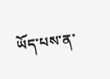ཡོད་པས་ན་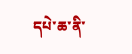དཔེ་ཆ་ནི་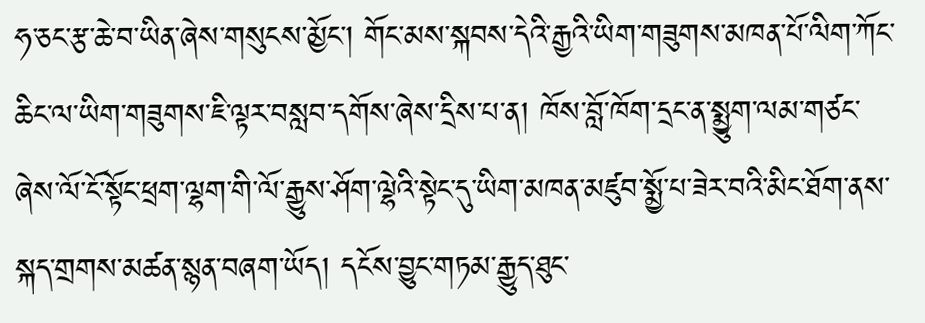ཧ་ཅང་རྩ་ཆེ་བ་ཡིན་ཞེས་གསུངས་མྱོང་། གོང་མས་སྐབས་དེའི་རྒྱའི་ཡིག་གཟུགས་མཁན་པོ་ལིག་ཀོང་ཆིང་ལ་ཡིག་གཟུགས་ཇི་ལྟར་བསླབ་དགོས་ཞེས་དྲིས་པ་ན། ཁོས་བློ་ཁོག་དྲང་ན་སྨྱུག་ལམ་གཙང་ཞེས་ལོ་ངོ་སྟོང་ཕྲག་ལྷག་གི་ལོ་རྒྱུས་ཤོག་ལྷེའི་སྟེང་དུ་ཡིག་མཁན་མཛུབ་སྨྱོ་པ་ཟེར་བའི་མིང་ཐོག་ནས་སྐད་གྲགས་མཚན་སྙན་བཞག་ཡོད། དངོས་བྱུང་གཏམ་རྒྱུད་ཐུང་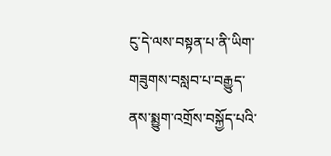ངུ་དེ་ལས་བསྟན་པ་ནི་ཡིག་གཟུགས་བསླབ་པ་བརྒྱུད་ནས་སྨྱུག་འགྲོས་བསྐྱོད་པའི་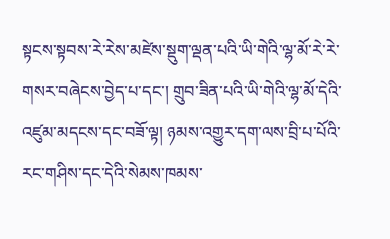སྟངས་སྟབས་རེ་རེས་མཛེས་སྡུག་ལྡན་པའི་ཡི་གེའི་ལྷ་མོ་རེ་རེ་གསར་བཞེངས་བྱེད་པ་དང་། གྲུབ་ཟིན་པའི་ཡི་གེའི་ལྷ་མོ་དེའི་འཛུམ་མདངས་དང་བཟོ་ལྟ། ཉམས་འགྱུར་དག་ལས་བྲི་པ་པོའི་རང་གཤིས་དང་དེའི་སེམས་ཁམས་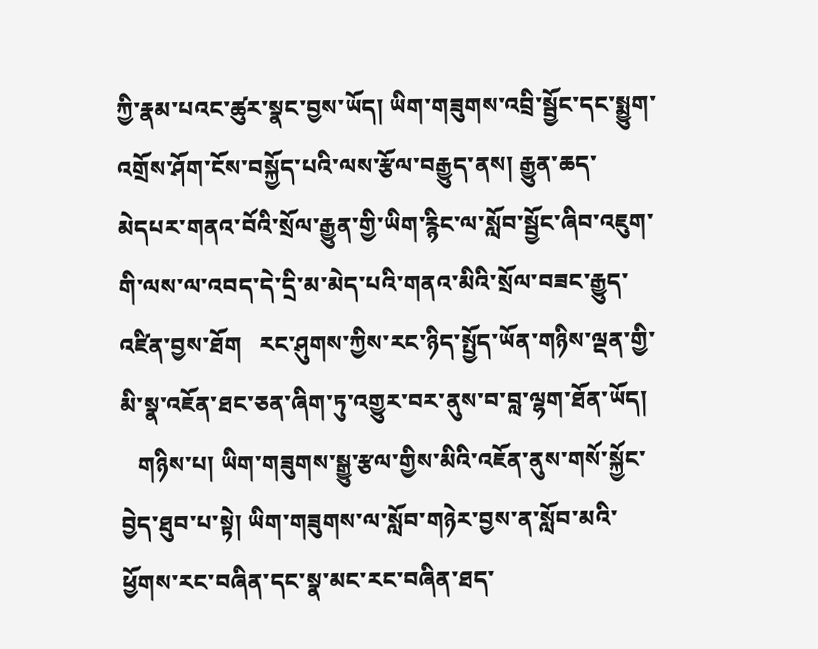ཀྱི་རྣམ་པའང་ཚུར་སྣང་བྱས་ཡོད། ཡིག་གཟུགས་འབྲི་སྦྱོང་དང་སྨྱུག་འགྲོས་ཤོག་ངོས་བསྐྱོད་པའི་ལས་རྩོལ་བརྒྱུད་ནས། རྒྱུན་ཆད་མེདཔར་གནའ་བོའི་སྲོལ་རྒྱུན་གྱི་ཡིག་རྙིང་ལ་སློབ་སྦྱོང་ཞིབ་འཇུག་གི་ལས་ལ་འབད་དེ་དྲི་མ་མེད་པའི་གནའ་མིའི་སྲོལ་བཟང་རྒྱུད་འཛིན་བྱས་ཐོག   རང་ཤུགས་ཀྱིས་རང་ཉིད་སྤྱོད་ཡོན་གཉིས་ལྡན་གྱི་མི་སྣ་འཇོན་ཐང་ཅན་ཞིག་ཏུ་འགྱུར་བར་ནུས་བ་བླ་ལྷག་ཐོན་ཡོད།
   གཉིས་པ། ཡིག་གཟུགས་སྒྱུ་རྩལ་གྱིས་མིའི་འཇོན་ནུས་གསོ་སྐྱོང་བྱེད་ཐུབ་པ་སྟེ། ཡིག་གཟུགས་ལ་སློབ་གཉེར་བྱས་ན་སློབ་མའི་ཕྱོགས་རང་བཞིན་དང་སྣ་མང་རང་བཞིན་ཐད་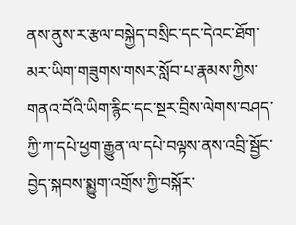ནས་ནུས་ར་རྩལ་བསྐྱེད་བསྲིང་དང་དེའང་ཐོག་མར་ཡིག་གཟུགས་གསར་སློབ་པ་རྣམས་ཀྱིས་གནའ་བོའི་ཡིག་རྙིང་དང་སྔར་བྲིས་ལེགས་བཤད་ཀྱི་ཀ་དཔེ་ཕྱག་རྒྱུན་ལ་དཔེ་བལྟས་ནས་འབྲི་སྦྱོང་བྱེད་སྐབས་སྨྱུག་འགྲོས་ཀྱི་བསྐོར་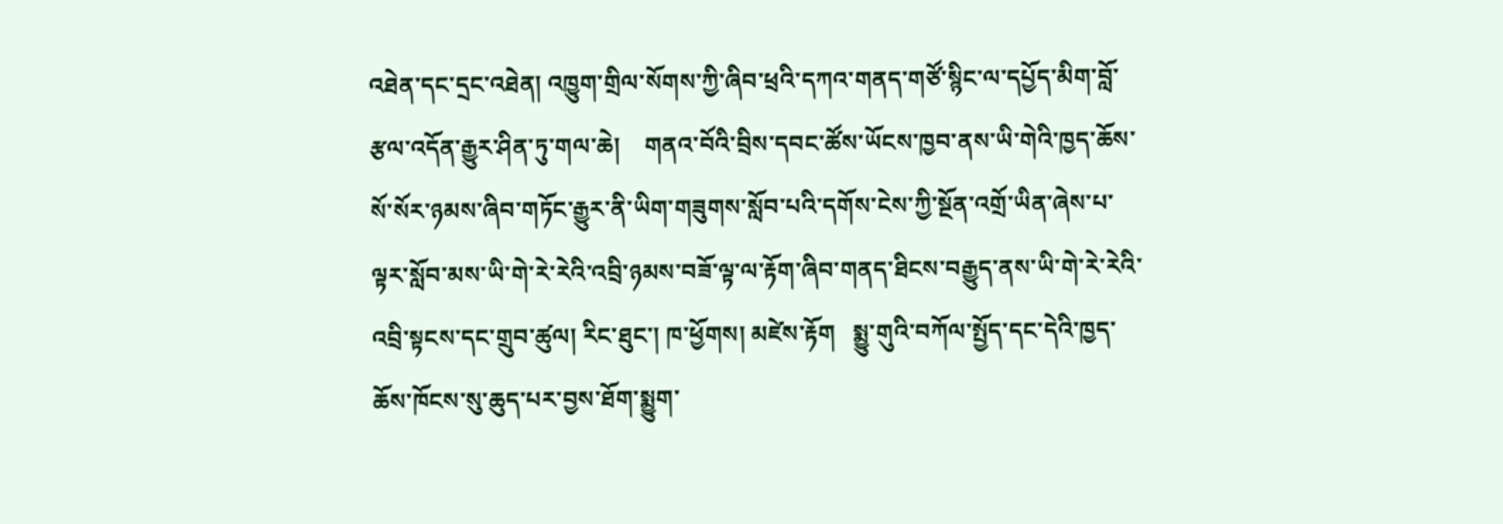འཐེན་དང་དྲང་འཐེན། འཁྱུག་གྲིལ་སོགས་ཀྱི་ཞིབ་ཕྲའི་དཀའ་གནད་གཙོ་སྙིང་ལ་དཔྱོད་མིག་བློ་རྩལ་འདོན་རྒྱུར་ཤིན་ཏུ་གལ་ཆེ།    གནའ་བོའི་བྲིས་དབང་ཚོས་ཡོངས་ཁྱབ་ནས་ཡི་གེའི་ཁྱད་ཆོས་སོ་སོར་ཉམས་ཞིབ་གཏོང་རྒྱུར་ནི་ཡིག་གཟུགས་སློབ་པའི་དགོས་ངེས་ཀྱི་སྔོན་འགྲོ་ཡིན་ཞེས་པ་ལྟར་སློབ་མས་ཡི་གེ་རེ་རེའི་འབྲི་ཉམས་བཟོ་ལྟ་ལ་རྟོག་ཞིབ་གནད་ཐིངས་བརྒྱུད་ནས་ཡི་གེ་རེ་རེའི་འབྲི་སྟངས་དང་གྲུབ་ཚུལ། རིང་ཐུང་། ཁ་ཕྱོགས། མཛེས་རྟོག   སྨྱུ་གུའི་བཀོལ་སྤྱོད་དང་དེའི་ཁྱད་ཆོས་ཁོངས་སུ་ཆུད་པར་བྱས་ཐོག་སྨྱུག་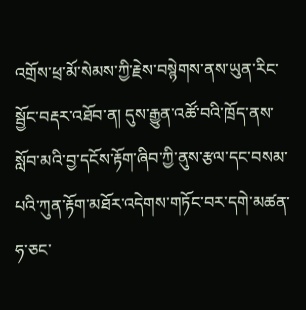འགྲོས་ཕྲ་མོ་སེམས་ཀྱི་རྗེས་བསྙེགས་ནས་ཡུན་རིང་སྦྱོང་བརྡར་འཐོབ་ན། དུས་རྒྱུན་འཚོ་བའི་ཁྲོད་ནས་སློབ་མའི་བྱ་དངོས་རྟོག་ཞིབ་ཀྱི་ནུས་རྩལ་དང་བསམ་པའི་ཀུན་རྟོག་མཐོར་འདེགས་གཏོང་བར་དགེ་མཚན་ཧ་ཅང་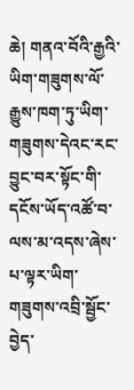ཆེ། གནའ་བོའི་རྒྱའི་ཡིག་གཟུགས་ལོ་རྒྱུས་ཁག་ཏུ་ཡིག་གཟུགས་དེའང་རང་བྱུང་བར་སྟོང་གི་དངོས་ཡོད་འཚོ་བ་ལས་མ་འདས་ཞེས་པ་ལྟར་ཡིག་གཟུགས་འབྲི་སྦྱོང་བྱེད་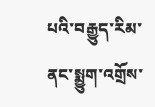པའི་བརྒྱུད་རིམ་ནང་སྨྱུག་འགྲོས་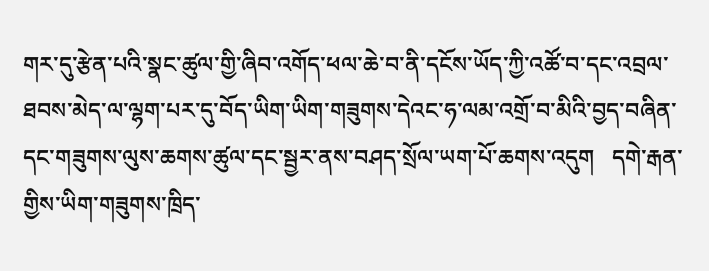གར་དུ་རྩེན་པའི་སྣང་ཚུལ་གྱི་ཞིབ་འགོད་ཕལ་ཆེ་བ་ནི་དངོས་ཡོད་ཀྱི་འཚོ་བ་དང་འབྲལ་ཐབས་མེད་ལ་ལྷག་པར་དུ་བོད་ཡིག་ཡིག་གཟུགས་དེའང་ཧ་ལམ་འགྲོ་བ་མིའི་བྱད་བཞིན་དང་གཟུགས་ལུས་ཆགས་ཚུལ་དང་སྦྱར་ནས་བཤད་སྲོལ་ཡག་པོ་ཆགས་འདུག   དགེ་རྒན་གྱིས་ཡིག་གཟུགས་ཁྲིད་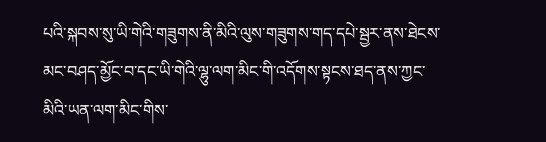པའི་སྐབས་སུ་ཡི་གེའི་གཟུགས་ནི་མིའི་ལུས་གཟུགས་གད་དཔེ་སྦྱར་ནས་ཐེངས་མང་བཤད་མྱོང་བ་དང་ཡི་གེའི་ལྷུ་ལག་མིང་གི་འདོགས་སྟངས་ཐད་ནས་ཀྱང་མིའི་ཡན་ལག་མིང་གིས་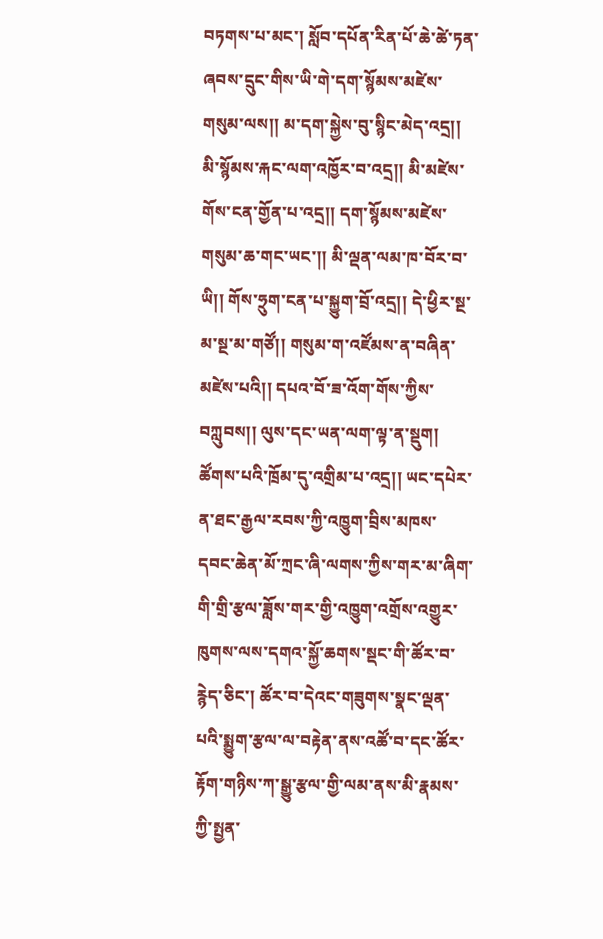བཏགས་པ་མང་། སློབ་དཔོན་རིན་པོ་ཆེ་ཚེ་ཏན་ཞབས་དྲུང་གིས་ཡི་གེ་དག་སྙོམས་མཛེས་གསུམ་ལས།། མ་དག་སྐྱེས་བུ་སྙིང་མེད་འདྲ།། མི་སྙོམས་རྐང་ལག་འཁྱོར་བ་འདྲ།། མི་མཛེས་གོས་ངན་གྱོན་པ་འདྲ།། དག་སྙོམས་མཛེས་གསུམ་ཆ་གང་ཡང་།། མི་ལྡན་ལམ་ཁ་བོར་བ་ཡི།། གོས་ཧྲུག་ངན་པ་སྐྱུག་བྲོ་འདྲ།། དེ་ཕྱིར་སྔ་མ་སྔ་མ་གཙོ།། གསུམ་ག་འཛོམས་ན་བཞིན་མཛེས་པའི།། དཔའ་བོ་ཟ་འོག་གོས་ཀྱིས་བཀླུབས།། ལུས་དང་ཡན་ལག་ལྟ་ན་སྡུག། ཚོགས་པའི་ཁྲོམ་དུ་འགྲིམ་པ་འདྲ།། ཡང་དཔེར་ན་ཐང་རྒྱལ་རབས་ཀྱི་འཁྱུག་བྲིས་མཁས་དབང་ཆེན་མོ་ཀྲང་ཞི་ལགས་ཀྱིས་གར་མ་ཞིག་གི་གྲི་རྩལ་ཟློས་གར་གྱི་འཁྱུག་འགྲོས་འགྱུར་ཁུགས་ལས་དགའ་སྐྱོ་ཆགས་སྡང་གི་ཚོར་བ་རྙེད་ཅིང་། ཚོར་བ་དེའང་གཟུགས་སྣང་ལྡན་པའི་སྨྱུག་རྩལ་ལ་བརྟེན་ནས་འཚོ་བ་དང་ཚོར་རྟོག་གཉིས་ཀ་སྒྱུ་རྩལ་གྱི་ལམ་ནས་མི་རྣམས་ཀྱི་སྤྱན་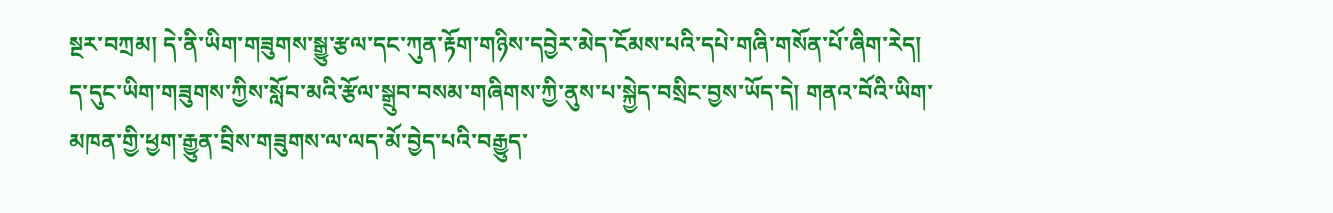སྔར་བཀྲམ། དེ་ནི་ཡིག་གཟུགས་སྒྱུ་རྩལ་དང་ཀུན་རྟོག་གཉིས་དབྱེར་མེད་ངོམས་པའི་དཔེ་གཞི་གསོན་པོ་ཞིག་རེད། ད་དུང་ཡིག་གཟུགས་ཀྱིས་སློབ་མའི་རྩོལ་སྒྲུབ་བསམ་གཞིགས་ཀྱི་ནུས་པ་སྐྱེད་བསྲིང་བྱས་ཡོད་དེ། གནའ་བོའི་ཡིག་མཁན་གྱི་ཕྱག་རྒྱུན་བྲིས་གཟུགས་ལ་ལད་མོ་བྱེད་པའི་བརྒྱུད་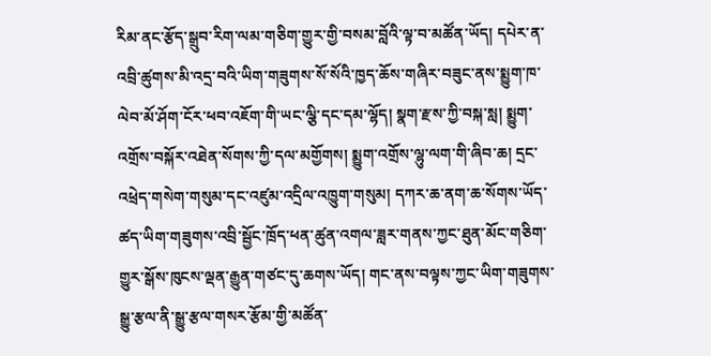རིམ་ནང་རྩོད་སྒྲུབ་རིག་ལམ་གཅིག་གྱུར་གྱི་བསམ་བློའི་ལྟ་བ་མཚོན་ཡོད། དཔེར་ན་འབྲི་ཚུགས་མི་འདྲ་བའི་ཡིག་གཟུགས་སོ་སོའི་ཁྱད་ཆོས་གཞིར་བཟུང་ནས་སྨྱུག་ཁ་ལེབ་མོ་ཤོག་ངོར་ཕབ་འཇོག་གི་ཡང་ལྕི་དང་དམ་ལྷོད། སྣག་རྫས་ཀྱི་བསྐ་སླ། སྨྱུག་འགྲོས་བསྐོར་འཐེན་སོགས་ཀྱི་དལ་མགྱོགས། སྨྱུག་འགྲོས་ལྷུ་ལག་གི་ཞིབ་ཆ། དྲང་འཕྲེད་གསེག་གསུམ་དང་འཛུམ་འདྲིལ་འཁྱུག་གསུམ། དཀར་ཆ་ནག་ཆ་སོགས་ཡོད་ཚད་ཡིག་གཟུགས་འབྲི་སྦྱོང་ཁྲོད་ཕན་ཚུན་འགལ་ཟླར་གནས་ཀྱང་ཐུན་མོང་གཅིག་གྱུར་སྒོས་ཁུངས་ལྡན་རྒྱུན་གཙང་དུ་ཆགས་ཡོད། གང་ནས་བལྟས་ཀྱང་ཡིག་གཟུགས་སྒྱུ་རྩལ་ནི་སྒྱུ་རྩལ་གསར་རྩོམ་གྱི་མཚོན་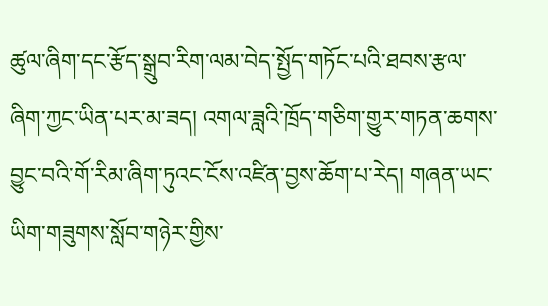ཚུལ་ཞིག་དང་རྩོད་སྒྲུབ་རིག་ལམ་བེད་སྤྱོད་གཏོང་པའི་ཐབས་རྩལ་ཞིག་ཀྱང་ཡིན་པར་མ་ཟད། འགལ་ཟླའི་ཁྲོད་གཅིག་གྱུར་གཏན་ཆགས་བྱུང་བའི་གོ་རིམ་ཞིག་ཏུའང་ངོས་འཛིན་བྱས་ཆོག་པ་རེད། གཞན་ཡང་ཡིག་གཟུགས་སློབ་གཉེར་གྱིས་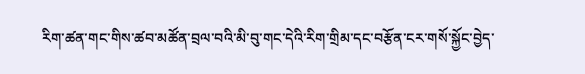རིག་ཚན་གང་གིས་ཚབ་མཚོན་བྲལ་བའི་མི་བུ་གང་དེའི་རིག་གྲིམ་དང་བརྩོན་ངར་གསོ་སྐྱོང་བྱེད་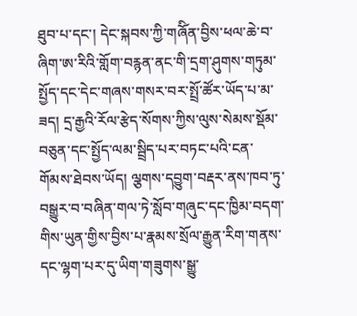ཐུབ་པ་དང་། དེང་སྐབས་ཀྱི་གཞོིན་བྱིས་ཕལ་ཆེ་བ་ཞིག་ཨ་རིའི་གློག་བརྙན་ནང་གི་དྲག་ཤུགས་གཏུམ་སྤྱོད་དང་དེང་གཞས་གསར་བར་སྤྲོ་ཚོར་ཡོད་པ་མ་ཟད། དྲ་རྒྱའི་རོལ་རྩེད་སོགས་ཀྱིས་ལུས་སེམས་སྡོམ་བཅུན་དང་སྤྱོད་ལམ་སྦྲིད་པར་བཏང་པའི་ངན་གོམས་ཐེབས་ཡོད། ལྕགས་དབྱུག་བརྡར་ནས་ཁབ་ཏུ་བསྒྱུར་བ་བཞིན་གལ་ཏེ་སློབ་གཞུང་དང་ཁྱིམ་བདག་གིས་ཡུན་གྱིས་བྱིས་པ་རྣམས་སྲོལ་རྒྱུན་རིག་གནས་དང་ལྷག་པར་དུ་ཡིག་གཟུགས་སྒྱུ་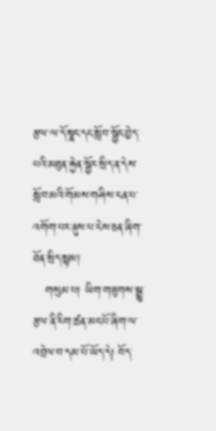རྩལ་ལ་དོ་སྣང་དང་སློབ་སྦྱོང་བྱེད་པའི་མཐུན་རྐྱེན་སྦྱོར་སྲིད་ན་དེས་སློབ་མའི་གོམས་གཤིས་ངན་པ་འགོག་པར་ནུས་པ་ངེས་ཅན་ཞིག་ཐོན་སྲིད་སྙམ།
   གསུམ་པ། ཡིག་གཟུགས་སྒྱུ་རྩལ་ནི་རིག་ཚན་མང་པོ་ཞིག་ལ་འབྲེལ་བ་དམ་པོ་ཡོད་དེ། བོད་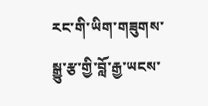རང་གི་ཡིག་གཟུགས་སྒྱུ་རྩ་གྱི་བློ་རྒྱ་ཡངས་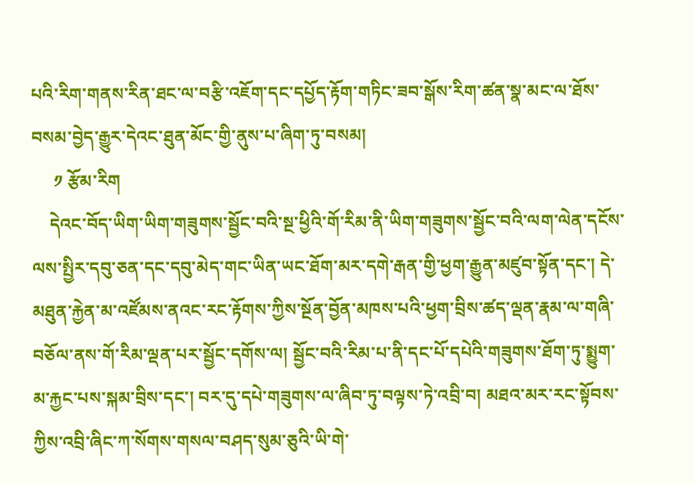པའི་རིག་གནས་རིན་ཐང་ལ་བརྩི་འཇོག་དང་དཔྱོད་རྟོག་གཏིང་ཟབ་སྒོས་རིག་ཚན་སྣ་མང་ལ་ཐོས་བསམ་བྱེད་རྒྱུར་དེའང་ཐུན་མོང་གྱི་ནུས་པ་ཞིག་ཏུ་བསམ།
     ༡ རྩོམ་རིག
    དེའང་བོད་ཡིག་ཡིག་གཟུགས་སྦྱོང་བའི་སྔ་ཕྱིའི་གོ་རིམ་ནི་ཡིག་གཟུགས་སྦྱོང་བའི་ལག་ལེན་དངོས་ལས་སྤྱིར་དབུ་ཅན་དང་དབུ་མེད་གང་ཡིན་ཡང་ཐོག་མར་དགེ་རྒན་གྱི་ཕྱག་རྒྱུན་མཛུབ་སྟོན་དང་། དེ་མཐུན་རྐྱེན་མ་འཛོམས་ནའང་རང་རྟོགས་ཀྱིས་སྔོན་བྱོན་མཁས་པའི་ཕྱག་བྲིས་ཚད་ལྡན་རྣམ་ལ་གཞི་བཅོལ་ནས་གོ་རིམ་ལྡན་པར་སྦྱོང་དགོས་ལ། སྦྱོང་བའི་རིམ་པ་ནི་དང་པོ་དཔེའི་གཟུགས་ཐོག་ཏུ་སྨྱུག་མ་རྐྱང་པས་སྐམ་བྲིས་དང་། བར་དུ་དཔེ་གཟུགས་ལ་ཞིབ་ཏུ་བལྟས་ཏེ་འབྲི་བ། མཐའ་མར་རང་སྟོབས་ཀྱིས་འབྲི་ཞིང་ཀ་སོགས་གསལ་བཤད་སུམ་ཅུའི་ཡི་གེ་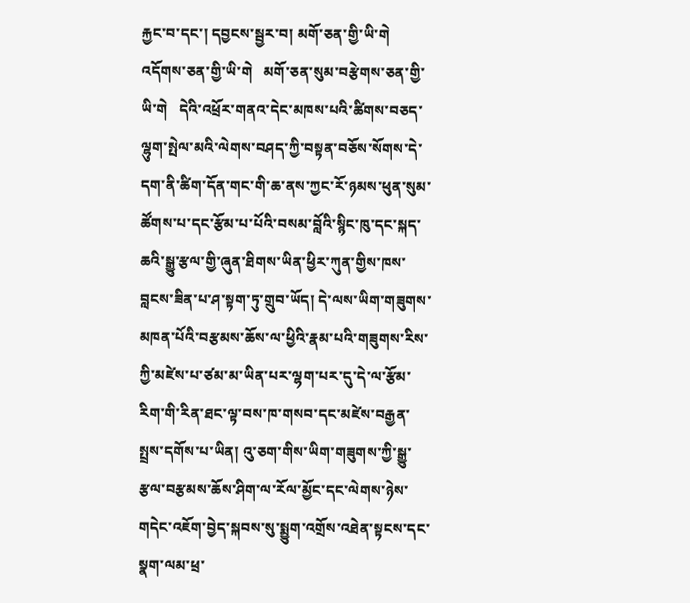རྐྱང་བ་དང་། དབྱངས་སྦྱར་བ། མགོ་ཅན་གྱི་ཡི་གེ   འདོགས་ཅན་གྱི་ཡི་གེ   མགོ་ཅན་སུམ་བརྩེགས་ཅན་གྱི་ཡི་གེ   དེའི་འཕྲོར་གནའ་དེང་མཁས་པའི་ཚིགས་བཅད་ལྷུག་སྤེལ་མའི་ལེགས་བཤད་ཀྱི་བསྟན་བཅོས་སོགས་དེ་དག་ནི་ཚིག་དོན་གང་གི་ཆ་ནས་ཀྱང་རོ་ཉམས་ཕུན་སུམ་ཚོགས་པ་དང་རྩོམ་པ་པོའི་བསམ་བློའི་སྙིང་ཁུ་དང་སྐད་ཆའི་སྒྱུ་རྩལ་གྱི་ཞུན་ཐིགས་ཡིན་ཕྱིར་ཀུན་གྱིས་ཁས་བླངས་ཟིན་པ་ཤ་སྟག་ཏུ་གྲུབ་ཡོད། དེ་ལས་ཡིག་གཟུགས་མཁན་པོའི་བརྩམས་ཆོས་ལ་ཕྱིའི་རྣམ་པའི་གཟུགས་རིས་ཀྱི་མཛེས་པ་ཙམ་མ་ཡིན་པར་ལྷག་པར་དུ་དེ་ལ་རྩོམ་རིག་གི་རིན་ཐང་ལྟ་བས་ཁ་གསབ་དང་མཛེས་བརྒྱན་སྤྲས་དགོས་པ་ཡིན། འུ་ཅག་གིས་ཡིག་གཟུགས་ཀྱི་སྒྱུ་རྩལ་བརྩམས་ཆོས་ཤིག་ལ་རོལ་མྱོང་དང་ལེགས་ཉེས་གདེང་འཇོག་བྱེད་སྐབས་སུ་སྨྱུག་འགྲོས་འཐེན་སྟངས་དང་སྣག་ལམ་ཕྲ་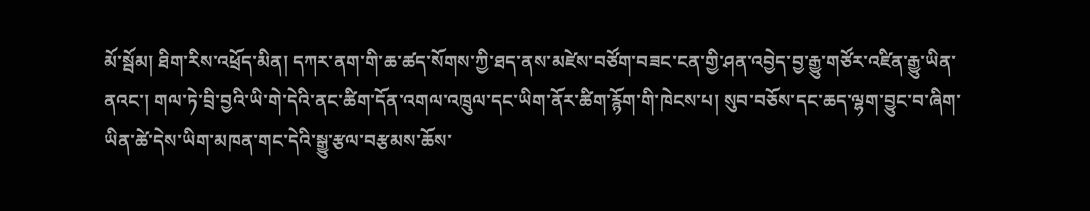མོ་སྦོམ། ཐིག་རིས་འཕྲོད་མིན། དཀར་ནག་གི་ཆ་ཚད་སོགས་ཀྱི་ཐད་ནས་མཛེས་བཙོག་བཟང་ངན་གྱི་ཤན་འབྱེད་བྱ་རྒྱུ་གཙོར་འཛིན་རྒྱུ་ཡིན་ནའང་། གལ་ཏེ་བྲི་བྱའི་ཡི་གེ་དེའི་ནང་ཚིག་དོན་འགལ་འཁྲུལ་དང་ཡིག་ནོར་ཚིག་རྙོག་གི་ཁེངས་པ། སུབ་བཅོས་དང་ཆད་ལྷག་བྱུང་བ་ཞིག་ཡིན་ཚེ་དེས་ཡིག་མཁན་གང་དེའི་སྒྱུ་རྩལ་བརྩམས་ཆོས་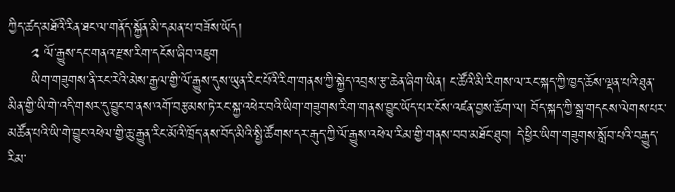ཀྱིད་ཚད་མཐོའི་རིན་ཐང་ལ་གནོད་སྐྱོན་མི་དམན་པ་བཟོས་ཡོད།
     ༢ ལོ་རྒྱུས་དང་གནའ་རྫས་རིག་དངོས་ཞིབ་འཇུག
     ཡིག་གཟུགས་ནི་རང་རེའི་མེས་རྒྱལ་གྱི་ལོ་རྒྱུས་དུས་ཡུན་རིང་པོའི་རིག་གནས་ཀྱི་སྐྱེད་འབྲས་རྩ་ཆེན་ཞིག་ཡིན། ང་ཚོའི་མི་རིགས་ལ་རང་སྐད་ཀྱི་ཁྱད་ཆོས་ལྡན་པའི་ཐུན་མིན་གྱི་ཡི་གེ་འདི་གསར་དུ་བྱུང་བ་ནས་འགོ་བརྩམས་ཏེ་རང་སྐྱ་འཕེར་བའི་ཡིག་གཟུགས་རིག་གནས་བྱུང་ཡོད་པར་ངོས་འཛན་བྱས་ཆོག་ལ། བོད་སྐད་ཀྱི་སྒྲ་གདངས་ལེགས་པར་མཚོན་པའི་ཡི་གེ་བྱུང་འཕེལ་གྱི་ཆུ་རྒྱུན་རིང་མོའི་ཁྲོད་ནས་བོད་མིའི་སྤྱི་ཚོགས་དར་རྒུད་ཀྱི་ལོ་རྒྱུས་འཕེལ་རིམ་གྱི་གནས་བབ་མཐོང་ཐུབ། དེ་ཕྱིར་ཡིག་གཟུགས་སློབ་པའི་བརྒྱུད་རིམ་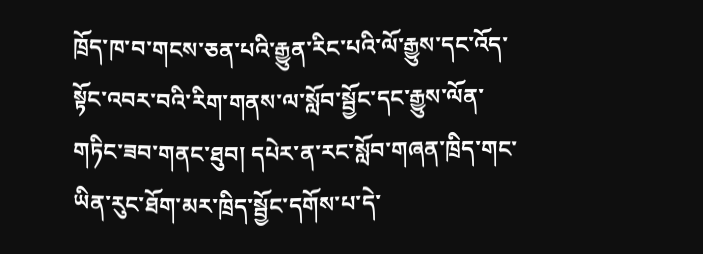ཁྲོད་ཁ་བ་གངས་ཅན་པའི་རྒྱུན་རིང་པའི་ལོ་རྒྱུས་དང་འོད་སྟོང་འབར་བའི་རིག་གནས་ལ་སློབ་སྦྱོང་དང་རྒྱུས་ལོན་གཏིང་ཟབ་གནང་ཐུབ། དཔེར་ན་རང་སློབ་གཞན་ཁྲིད་གང་ཡིན་རུང་ཐོག་མར་ཁྲིད་སྦྱོང་དགོས་པ་དེ་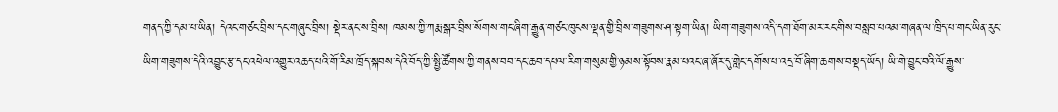གནད་ཀྱི་དམ་པ་ཡིན། དེའང་གཙང་བྲིས་དང་གཞུང་བྲིས། སྡེར་ནང་ས་བྲིས། ཁམས་ཀྱི་ཀརྨ་སྒར་བྲིས་སོགས་གང་ཞིག་རྒྱུན་གཙང་ཁུངས་ལྡན་གྱི་བྲིས་གཟུགས་ཤ་སྟག་ཡིན། ཡིག་གཟུགས་འདི་དག་ཐོག་མར་རང་གིས་བསླབ་པའམ་གཞན་ལ་ཁྲིད་པ་གང་ཡིན་རུང་ཡིག་གཟུགས་དེའི་འབྱུང་རྩ་དང་འཕེལ་འགྱུར་འཆད་པའི་གོ་རིམ་ཁྲོད་སྐབས་དེའི་བོད་ཀྱི་སྤྱི་ཚོགས་ཀྱི་གནས་བབ་དང་ཆབ་དཔལ་རིག་གསུམ་གྱི་ཉམས་སྟོབས་རྣམ་པའང་ཞ་ཞོར་དུ་གླེང་དགོས་པ་འདྲ་བོ་ཞིག་ཆགས་བསྡད་ཡོད། ཡི་གེ་བྱུང་བའི་ལོ་རྒྱུས་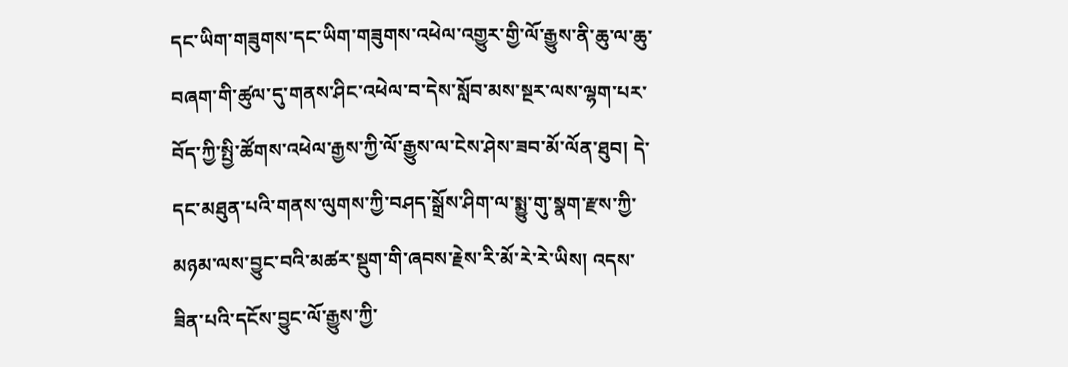དང་ཡིག་གཟུགས་དང་ཡིག་གཟུགས་འཕེལ་འགྱུར་གྱི་ལོ་རྒྱུས་ནི་ཆུ་ལ་ཆུ་བཞག་གི་ཚུལ་དུ་གནས་ཤིང་འཕེལ་བ་དེས་སློབ་མས་སྔར་ལས་ལྷག་པར་བོད་ཀྱི་སྤྱི་ཚོགས་འཕེལ་རྒྱས་ཀྱི་ལོ་རྒྱུས་ལ་ངེས་ཤེས་ཟབ་མོ་ལོན་ཐུབ། དེ་དང་མཐུན་པའི་གནས་ལུགས་ཀྱི་བཤད་སྒྲོས་ཤིག་ལ་སྨྱུ་གུ་སྣག་རྫས་ཀྱི་མཉམ་ལས་བྱུང་བའི་མཚར་སྡུག་གི་ཞབས་རྗེས་རི་མོ་རེ་རེ་ཡིས། འདས་ཟིན་པའི་དངོས་བྱུང་ལོ་རྒྱུས་ཀྱི་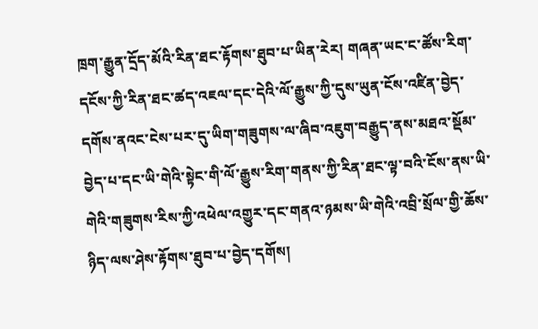ཁྲག་རྒྱུན་དྲོད་མོའི་རིན་ཐང་རྟོགས་ཐུབ་པ་ཡིན་རེར། གཞན་ཡང་ང་ཚོས་རིག་དངོས་ཀྱི་རིན་ཐང་ཚད་འཇལ་དང་དེའི་ལོ་རྒྱུས་ཀྱི་དུས་ཡུན་ངོས་འཛིན་བྱེད་དགོས་ནའང་ངེས་པར་དུ་ཡིག་གཟུགས་ལ་ཞིབ་འཇུག་བརྒྱུད་ནས་མཐའ་སྡོམ་བྱེད་པ་དང་ཡི་གེའི་སྟེང་གི་ལོ་རྒྱུས་རིག་གནས་ཀྱི་རིན་ཐང་ལྟ་བའི་ངོས་ནས་ཡི་གེའི་གཟུགས་རིས་ཀྱི་འཕེལ་འགྱུར་དང་གནའ་ཉམས་ཡི་གེའི་འབྲི་སྲོལ་གྱི་ཆོས་ཉིད་ལས་ཤེས་རྟོགས་ཐུབ་པ་བྱེད་དགོས།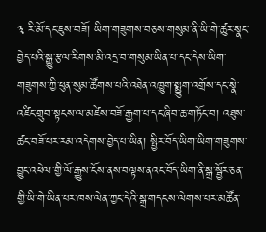༣ རི་མོ་དང་ཇུས་བཟོ། ཡིག་གཟུགས་བཅས་གསུམ་ནི་ཡི་གེ་ཚུར་སྣང་བྱེད་པའི་སྒྱུ་རྩལ་རིགས་མི་འདྲ་བ་གསུམ་ཡིན་པ་དང་དེས་ཡིག་གཟུགས་ཀྱི་ཕུན་སུམ་ཚོགས་པའི་འཐེན་འཁྱུག་སྨྱུག་འགྲོས་དང་སྣེ་འཛིང་གྲུབ་སྟངས་ལ་མཛེས་བཟོ་རྒྱག་པ་དང་ཞིབ་ཆ་གཏོང་བ། འཐུས་ཚང་བཟོ་པར་རམ་འདེགས་བྱེད་པ་ཡིན། སྤྱིར་བོད་ཡིག་ཡིག་གཟུགས་བྱུང་འཕེལ་གྱི་ལོ་རྒྱུས་ངོས་ནས་བལྟས་ནའང་བོད་ཡིག་ནི་སྒྲ་སྦྱོར་ཅན་གྱི་ཡི་གེ་ཡིན་པར་ཁས་ལེན་ཀྱང་དེའི་སྒྲ་གདངས་ལེགས་པར་མཚོན་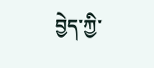བྱེད་ཀྱི་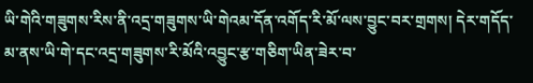ཡི་གེའི་གཟུགས་རིས་ནི་འདྲ་གཟུགས་ཡི་གེའམ་དོན་འགོད་རི་མོ་ལས་བྱུང་བར་གྲགས། དེར་གདོད་མ་ནས་ཡི་གེ་དང་འདྲ་གཟུགས་རི་མོའི་འབྱུང་རྩ་གཅིག་ཡིན་ཟེར་བ་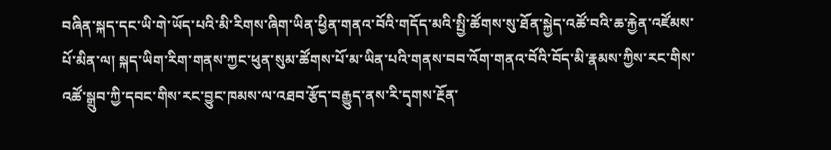བཞིན་སྐད་དང་ཡི་གེ་ཡོད་པའི་མི་རིགས་ཞིག་ཡིན་ཕྱིན་གནའ་བོའི་གདོད་མའི་སྤྱི་ཚོགས་སུ་ཐོན་སྐྱེད་འཚོ་བའི་ཆ་རྐྱེན་འཛོམས་པོ་མིན་ལ། སྐད་ཡིག་རིག་གནས་ཀྱང་ཕུན་སུམ་ཚོགས་པོ་མ་ཡིན་པའི་གནས་བབ་འོག་གནའ་བོའི་བོད་མི་རྣམས་ཀྱིས་རང་གིས་འཚོ་སྒྲུབ་ཀྱི་དབང་གིས་རང་བྱུང་ཁམས་ལ་འཐབ་རྩོད་བརྒྱུད་ནས་རི་དྭགས་རྔོན་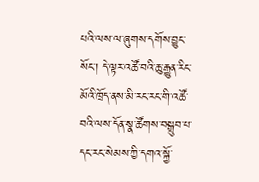པའི་ལས་ལ་ཞུགས་དགོས་བྱུང་སོང་། དེ་ལྟར་འཚོ་བའི་ཆུ་རྒྱུན་རིང་མོའི་ཁྲོད་ནས་མི་རང་རང་གི་འཚོ་བའི་ལས་དོན་སྣ་ཚོགས་བསྒྲུབ་པ་དང་རང་སེམས་ཀྱི་དགའ་སྐྱོ་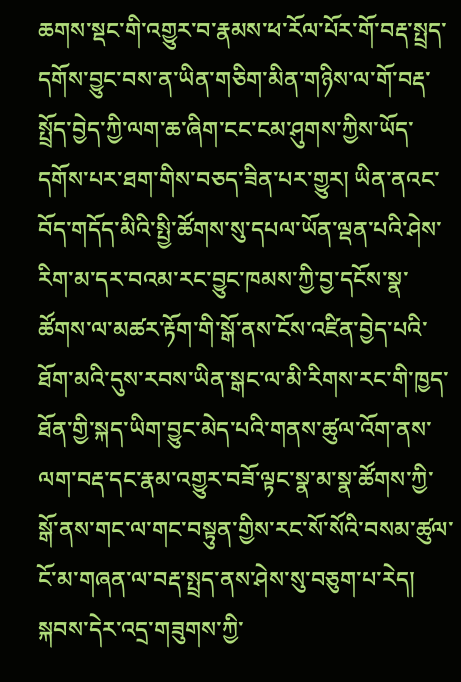ཆགས་སྡང་གི་འགྱུར་བ་རྣམས་ཕ་རོལ་པོར་གོ་བརྡ་སྤྲད་དགོས་བྱུང་བས་ན་ཡིན་གཅིག་མིན་གཉིས་ལ་གོ་བརྡ་སྤྲོད་བྱེད་ཀྱི་ལག་ཆ་ཞིག་ངང་ངམ་ཤུགས་ཀྱིས་ཡོད་དགོས་པར་ཐག་གིས་བཅད་ཟིན་པར་གྱུར། ཡིན་ནའང་བོད་གདོད་མིའི་སྤྱི་ཚོགས་སུ་དཔལ་ཡོན་ལྡན་པའི་ཤེས་རིག་མ་དར་བའམ་རང་བྱུང་ཁམས་ཀྱི་བྱ་དངོས་སྣ་ཚོགས་ལ་མཚར་རྟོག་གི་སྒོ་ནས་ངོས་འཛིན་བྱེད་པའི་ཐོག་མའི་དུས་རབས་ཡིན་སྒང་ལ་མི་རིགས་རང་གི་ཁྱད་ཐོན་གྱི་སྐད་ཡིག་བྱུང་མེད་པའི་གནས་ཚུལ་འོག་ནས་ལག་བརྡ་དང་རྣམ་འགྱུར་བཟོ་ལྟང་སྣ་མ་སྣ་ཚོགས་ཀྱི་སྒོ་ནས་གང་ལ་གང་བསྟུན་གྱིས་རང་སོ་སོའི་བསམ་ཚུལ་ངོ་མ་གཞན་ལ་བརྡ་སྤྲད་ནས་ཤེས་སུ་བཅུག་པ་རེད།   སྐབས་དེར་འདྲ་གཟུགས་ཀྱི་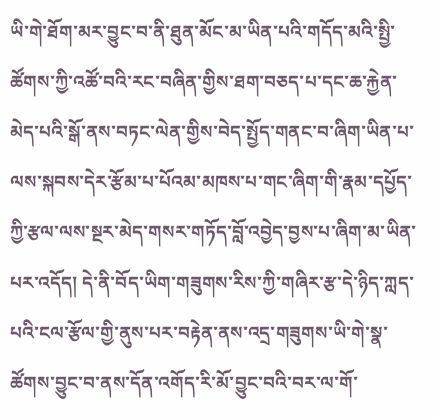ཡི་གེ་ཐོག་མར་བྱུང་བ་ནི་ཐུན་མོང་མ་ཡིན་པའི་གདོད་མའི་སྤྱི་ཚོགས་ཀྱི་འཚོ་བའི་རང་བཞིན་གྱིས་ཐག་བཅད་པ་དང་ཆ་རྐྱེན་མེད་པའི་སྒོ་ནས་བཏང་ལེན་གྱིས་བེད་སྤྱོད་གནང་བ་ཞིག་ཡིན་པ་ལས་སྐབས་དེར་རྩོམ་པ་པོའམ་མཁས་པ་གང་ཞིག་གི་རྣམ་དཔྱོད་ཀྱི་རྩལ་ལས་སྔར་མེད་གསར་གཏོད་བློ་འབྱེད་བྱས་པ་ཞིག་མ་ཡིན་པར་འདོད། དེ་ནི་བོད་ཡིག་གཟུགས་རིས་ཀྱི་གཞིར་རྩ་དེ་ཉིད་ཀླད་པའི་ངལ་རྩོལ་གྱི་ནུས་པར་བརྟེན་ནས་འདྲ་གཟུགས་ཡི་གེ་སྣ་ཚོགས་བྱུང་བ་ནས་དོན་འགོད་རི་མོ་བྱུང་བའི་བར་ལ་གོ་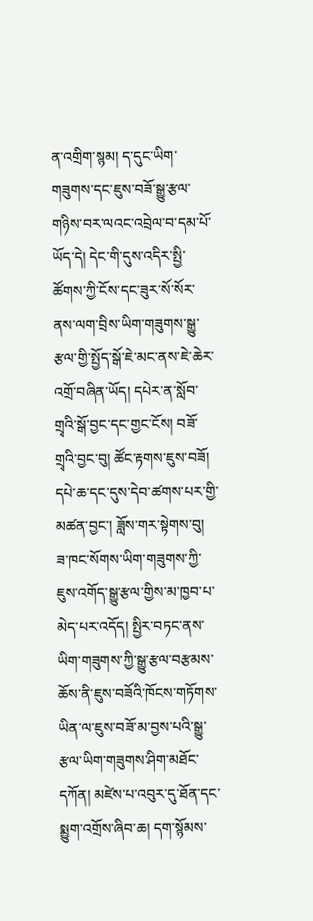ན་འགྲིག་སྙམ། ད་དུང་ཡིག་གཟུགས་དང་ཇུས་བཟོ་སྒྱུ་རྩལ་གཉིས་བར་ལའང་འབྲེལ་བ་དམ་པོ་ཡོད་དེ། དེང་གི་དུས་འདིར་སྤྱི་ཚོགས་ཀྱི་ངོས་དང་ཟུར་སོ་སོར་ནས་ལག་བྲིས་ཡིག་གཟུགས་སྒྱུ་རྩལ་གྱི་སྤྱོད་སྒོ་ཇེ་མང་ནས་ཇེ་ཆེར་འགྲོ་བཞིན་ཡོད། དཔེར་ན་སློབ་གྲྭའི་སྒོ་བྱང་དང་གྱང་ངོས། བཟོ་གྲྭའི་བྱང་བུ། ཚོང་རྟགས་ཇུས་བཟོ། དཔེ་ཆ་དང་དུས་དེབ་ཚགས་པར་གྱི་མཚན་བྱང་། ཟློས་གར་སྟེགས་བུ། ཟ་ཁང་སོགས་ཡིག་གཟུགས་ཀྱི་ཇུས་འགོད་སྒྱུ་རྩལ་གྱིས་མ་ཁྱབ་པ་མེད་པར་འདོད། སྤྱིར་བཏང་ནས་ཡིག་གཟུགས་ཀྱི་སྒྱུ་རྩལ་བརྩམས་ཆོས་ནི་ཇུས་བཟོའི་ཁོངས་གཏོགས་ཡིན་ལ་ཇུས་བཟོ་མ་བྱས་པའི་སྒྱུ་རྩལ་ཡིག་གཟུགས་ཤིག་མཐོང་དཀོན། མཛེས་པ་འབུར་དུ་ཐོན་དང་སྨྱུག་འགྲོས་ཞིབ་ཆ། དག་སྙོམས་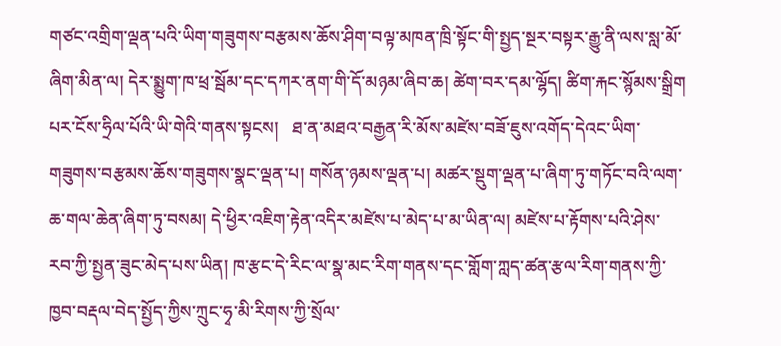གཙང་འགྲིག་ལྡན་པའི་ཡིག་གཟུགས་བརྩམས་ཆོས་ཤིག་བལྟ་མཁན་ཁྲི་སྟོང་གི་སྤྱད་སྔར་བསྟར་རྒྱུ་ནི་ལས་སླ་མོ་ཞིག་མིན་ལ། དེར་སྨྱུག་ཁ་ཕྲ་སྦོམ་དང་དཀར་ནག་གི་དོ་མཉམ་ཞིབ་ཆ། ཚེག་བར་དམ་ལྷོད། ཚིག་རྐང་སྙོམས་སྒྲིག   པར་ངོས་ཧྲིལ་པོའི་ཡི་གེའི་གནས་སྟངས།   ཐ་ན་མཐའ་བརྒྱན་རི་མོས་མཛེས་བཟོ་ཇུས་འགོད་དེའང་ཡིག་གཟུགས་བརྩམས་ཆོས་གཟུགས་སྣང་ལྡན་པ། གསོན་ཉམས་ལྡན་པ། མཚར་སྡུག་ལྡན་པ་ཞིག་ཏུ་གཏོང་བའི་ལག་ཆ་གལ་ཆེན་ཞིག་ཏུ་བསམ། དེ་ཕྱིར་འཇིག་རྟེན་འདིར་མཛེས་པ་མེད་པ་མ་ཡིན་ལ། མཛེས་པ་རྟོགས་པའི་ཤེས་རབ་ཀྱི་སྤྱན་ཟུང་མེད་པས་ཡིན། ཁ་རྩང་དེ་རིང་ལ་སྣ་མང་རིག་གནས་དང་གློག་ཀླད་ཚན་རྩལ་རིག་གནས་ཀྱི་ཁྱབ་བརྡལ་བེད་སྤྱོད་ཀྱིས་ཀྲུང་ཧྭ་མི་རིགས་ཀྱི་སྲོལ་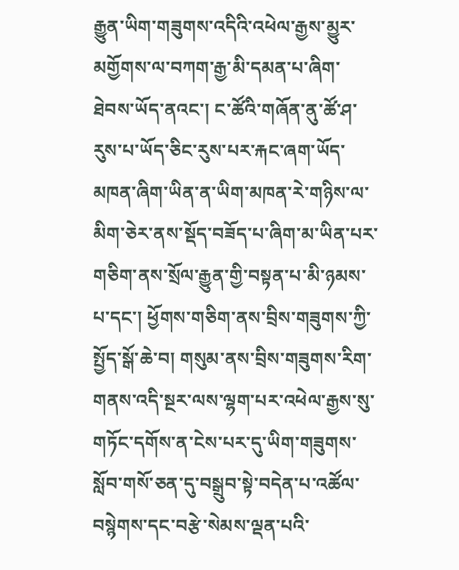རྒྱུན་ཡིག་གཟུགས་འདིའི་འཕེལ་རྒྱས་མྱུར་མགྱོགས་ལ་བཀག་རྒྱ་མི་དམན་པ་ཞིག་ཐེབས་ཡོད་ནའང་། ང་ཚོའི་གཞོན་ནུ་ཚོ་ཤ་རུས་པ་ཡོད་ཅིང་རུས་པར་རྐང་ཞག་ཡོད་མཁན་ཞིག་ཡིན་ན་ཡིག་མཁན་རེ་གཉིས་ལ་མིག་ཅེར་ནས་སྡོད་བཟོད་པ་ཞིག་མ་ཡིན་པར་གཅིག་ནས་སྲོལ་རྒྱུན་གྱི་བསྟན་པ་མི་ཉམས་པ་དང་། ཕྱོགས་གཅིག་ནས་བྲིས་གཟུགས་ཀྱི་སྤྱོད་སྒོ་ཆེ་བ། གསུམ་ནས་བྲིས་གཟུགས་རིག་གནས་འདི་སྔར་ལས་ལྷག་པར་འཕེལ་རྒྱས་སུ་གཏོང་དགོས་ན་ངེས་པར་དུ་ཡིག་གཟུགས་སློབ་གསོ་ཅན་དུ་བསྒྲུབ་སྟེ་བདེན་པ་འཚོལ་བསྙེགས་དང་བརྩེ་སེམས་ལྡན་པའི་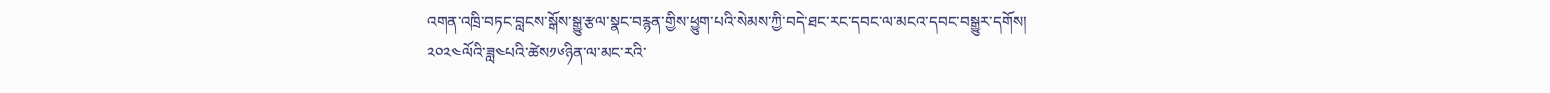འགན་འཁྲི་བཏང་བླངས་སྒོས་སྒྱུ་རྩལ་སྣང་བརྙན་གྱིས་ཕྱུག་པའི་སེམས་ཀྱི་བདེ་ཐང་རང་དབང་ལ་མངའ་དབང་བསྒྱུར་དགོས།
༢༠༢༤ལོའི་ཟླ༤པའི་ཚེས༡༦ཉིན་ལ་མང་རའི་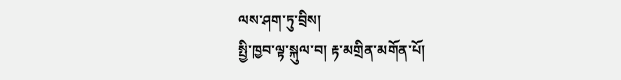ལས་ཤག་ཏུ་བྲིས།
སྤྱི་ཁྱབ་ལྟ་སྐུལ་བ། རྟ་མགྲིན་མགོན་པོ།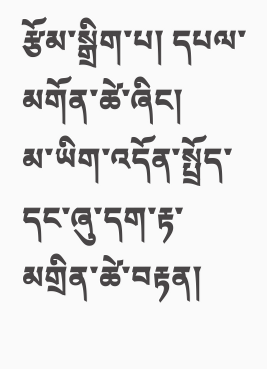རྩོམ་སྒྲིག་པ། དཔལ་མགོན་ཚེ་ཞིང།
མ་ཡིག་འདོན་སྤྲོད་དང་ཞུ་དག་རྟ་མགྲིན་ཚེ་བརྟན།